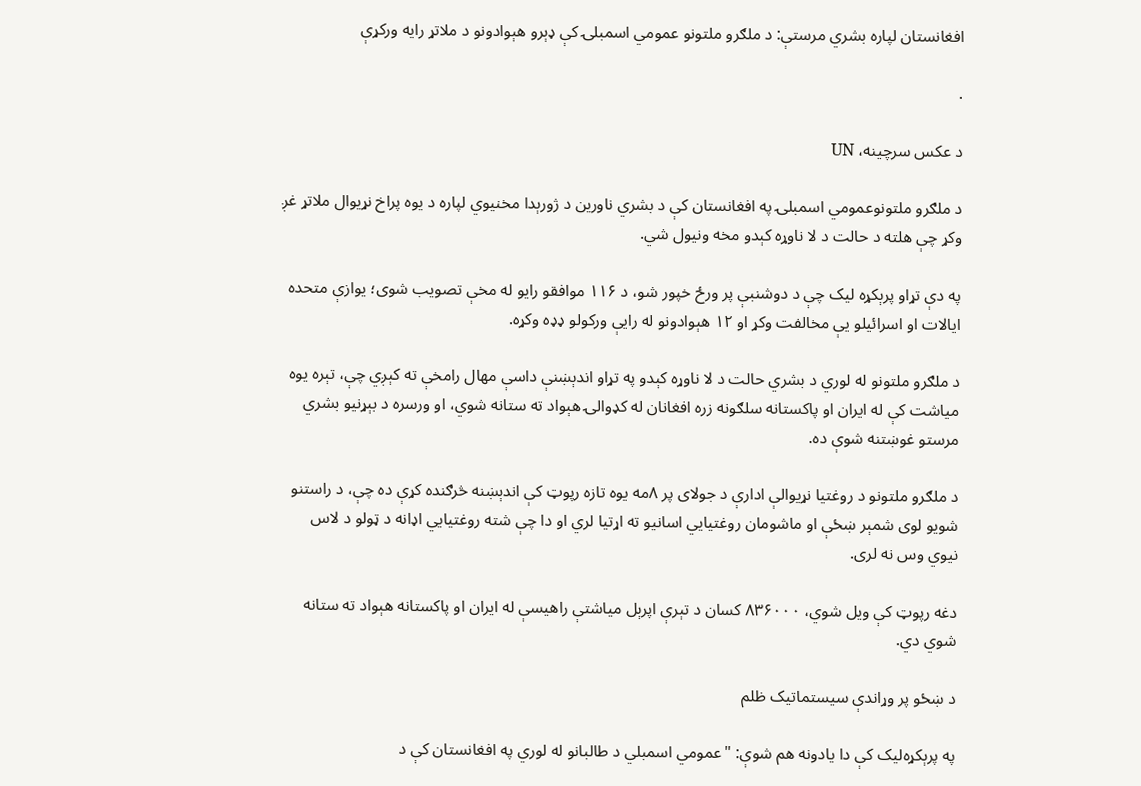افغانستان لپاره بشري مرستې: د ملګرو ملتونو عمومي اسمبلۍ کې ډېرو هېوادونو د ملاتړ رایه ورکړې

.

د عکس سرچینه، UN

د ملګرو ملتونوعمومي اسمبلۍ په افغانستان کې د بشري ناورین د ژورېدا مخنیوي لپاره د یوه پراخ نړیوال ملاتړ غږ وکړ چې هلته د حالت د لا ناوړه کېدو مخه ونیول شي.

په دې تړاو پرېکړه‌ لیک چې د دوشنبې پر ورځ خپور شو، د ۱۱۶ موافقو رایو له مخې تصویب شوی؛ یوازې متحده ایالات او اسرائیلو یې مخالفت وکړ او ۱۲ هېوادونو له رایې ورکولو ډډه وکړه.

د ملګرو ملتونو له لوري د بشري حالت د لا ناوړه کېدو په تړاو اندېښنې داسې مهال رامخې ته کېږي چې، تېره یوه میاشت کې له ایران او پاکستانه سلګونه زره افغانان له کډوالۍ هېواد ته ستانه شوي، او ورسره د بېړنیو بشري مرستو غوښتنه شوې ده.

د ملګرو ملتونو د روغتیا نړیوالې ادارې د جولای پر ۸مه یوه تازه رپوټ کې اندېښنه څرګنده کړې ده چې، د راستنو شویو لوی شمېر ښځې او ماشومان روغتیايي اسانیو ته اړتیا لري او دا چې شته روغتیايي اډانه د ټولو د لاس نیوي وس نه لری.

دغه رپوټ کې ویل شوي، ۸۳۶۰۰۰ کسان د تېرې اپرېل میاشتې راهیسې له ایران او پاکستانه هېواد ته ستانه شوي دي.

د ښځو پر وړاندې سیستماتیک ظلم

په پرېکړه‌لیک کې دا یادونه هم شوې: "عمومي اسمبلي د طالبانو له لوري په افغانستان کې د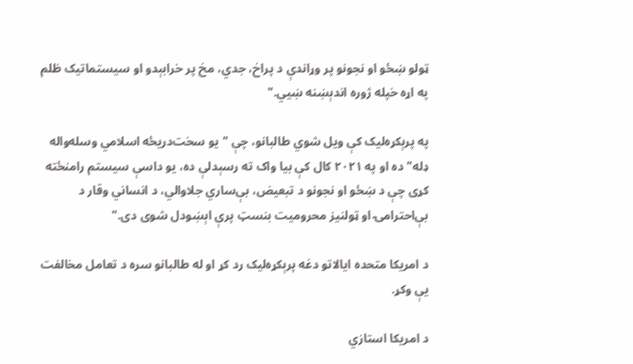ټولو ښځو او نجونو پر وړاندې د پراخ، جدي، مخ پر خرابېدو او سیستماتیک ظلم په اړه خپله ژوره اندېښنه ښيي."

په پرېکړه‌لیک کې ویل شوي طالبانو، چې "یو سخت‌دریځه اسلامي وسله‌واله ډله" ده او په ۲۰۲۱ کال کې بیا واک ته رسېدلې ده، یو داسې سیستم رامنځته کړی چې د ښځو او نجونو د تبعیض، بې‌ساري جلاوالي، د انساني وقار د بې‌احترامۍ او ټولنیز محرومیت بنسټ پرې اېښودل شوی دی."

د امریکا متحده ایالاتو دغه پرېکړه‌لیک رد کړ او له طالبانو سره د تعامل مخالفت یې وکړ.

د امریکا استازي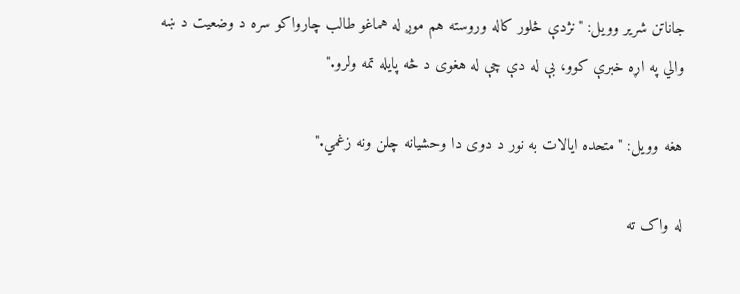جاناتن شریر وویل: "نژدې څلور کاله وروسته هم موږ له هماغو طالب چارواکو سره د وضعیت د ښه والي په اړه خبرې کوو، بې له دې چې له هغوی د څه پایله تمه ولرو."

هغه وویل: "متحده ایالات به نور د دوی دا وحشیانه چلن ونه زغمي."

له واک ته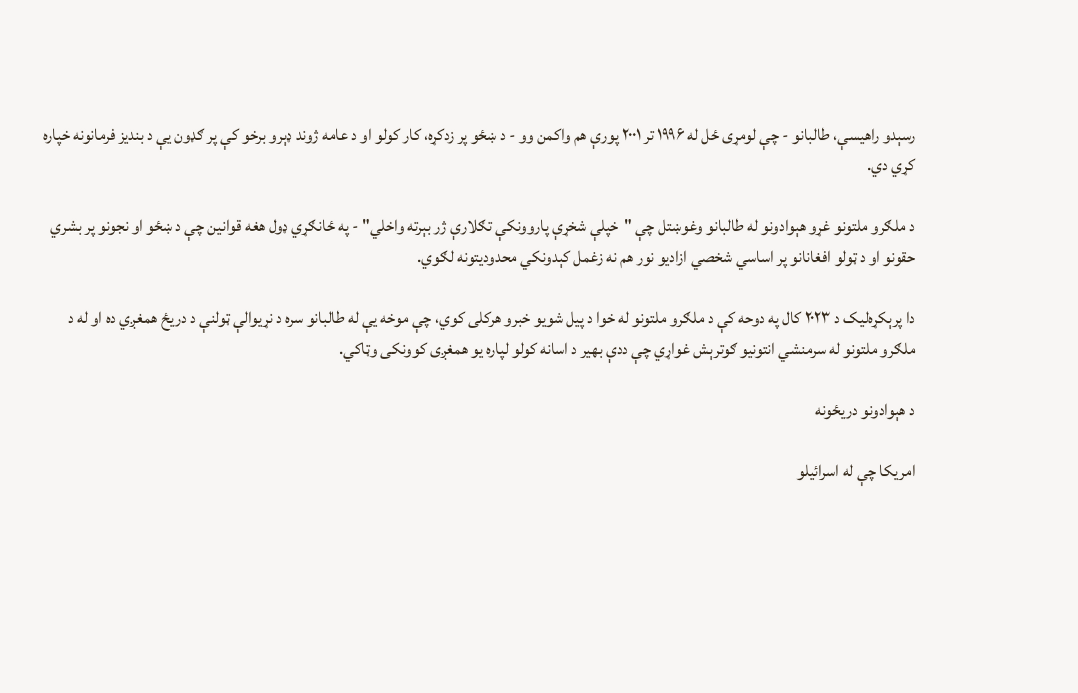رسېدو راهیسې، طالبانو - چې لومړی ځل له ۱۹۹۶ تر ۲۰۰۱ پورې هم واکمن وو - د ښځو پر زد‌کړه، کار کولو او د عامه ژوند ډېرو برخو کې پر ګډون یې د بندیز فرمانونه خپاره کړي دي.

د ملګرو ملتونو غړو هېوادونو له طالبانو وغوښتل چې "خپلې شخړې پاروونکې تګلارې ژر بېرته واخلي" - په ځانګړي ډول هغه قوانین چې د ښځو او نجونو پر بشري حقونو او د ټولو افغانانو پر اساسي شخصي ازادیو نور هم نه زغمل کېدونکي محدودیتونه لګوي.

دا پرېکړه‌لیک د ۲۰۲۳ کال په دوحه کې د ملګرو ملتونو له خوا د پیل شویو خبرو هرکلی کوي، چې موخه یې له طالبانو سره د نړیوالې ټولنې د دریځ همغږي ده او له د ملګرو ملتونو له سرمنشي انتونیو ګوترېش غواړي چې ددې بهیر د اسانه کولو لپاره یو همغږی کوونکی وټاکي.

د هېوادونو دریځونه

امریکا چې له اسرائیلو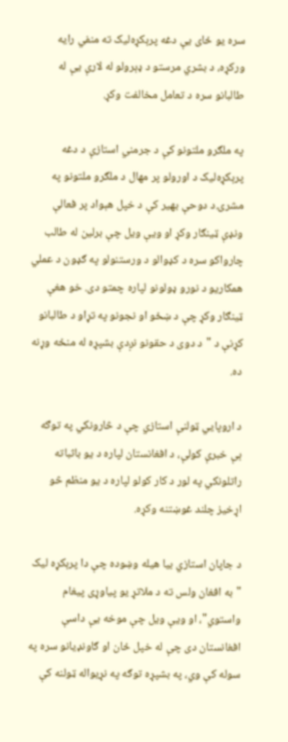سره یو ځای یې دغه پرېکړه‌لیک ته منفي رایه ورکړه، د بشري مرستو د ډېرولو له لارې یې له طالبانو سره د تعامل مخالفت وکړ.

په ملګرو ملتونو کې د جرمني استازې د دغه پرېکړه‌لیک د اورولو پر مهال د ملګرو ملتونو په مشرۍ د دوحې بهیر کې د خپل هېواد پر فعالې ونډې ټینګار وکړ او ویې ویل چې برلین له طالب چارواکو سره د کډوالو د ورستنولو په ګډون د عملي همکاریو د نورو ډولونو لپاره چمتو دی. خو هغې ټینګار وکړ چې د ښځو او نجونو په تړاو د طالبانو کړنې د "د دوی د حقونو نږدې بشپړه له منځه وړنه ده.

د اروپایي ټولنې استازي چې د څارونکي په توګه ېې خبرې کولې، د افغانستان لپاره د یو باثباته راتلونکي په لور د کار کولو لپاره د یو منظم څو اړخیز چلند غوښتنه وکړه.

د جاپان استازي بیا هیله وښوده چې دا پرېکړه لیک "به افغان ولس ته د ملاتړ یو پیاوړی پیغام واستوي"، او ویې ویل چې موخه یې داسې افغانستان دی چې له خپل ځان او ګاونډیانو سره په سوله کې وي، په بشپړه توګه په نړیواله ټولنه کې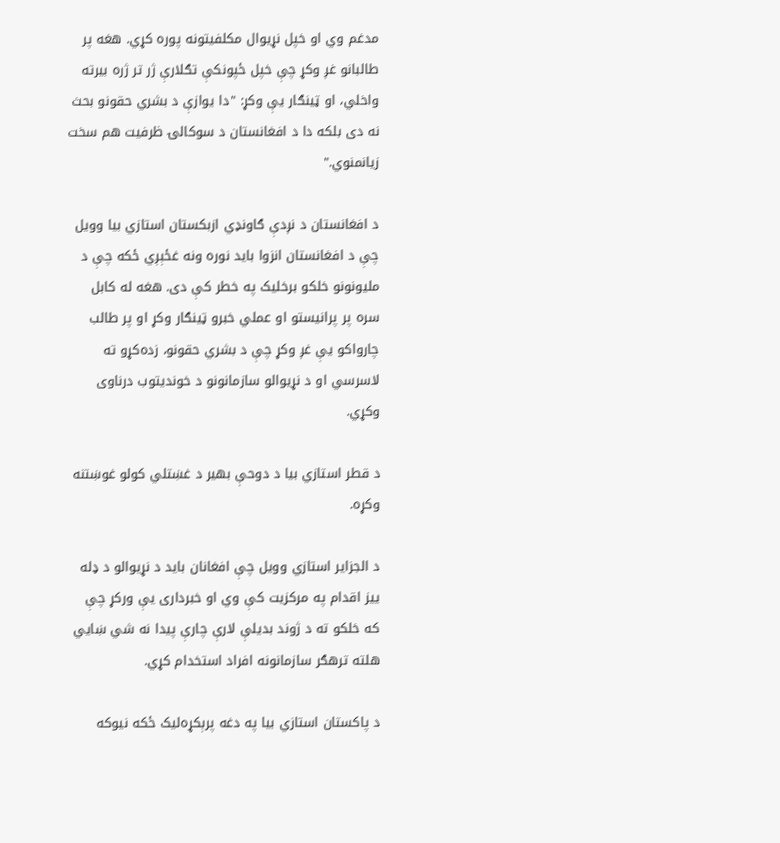مدغم وي او خپل نړیوال مکلفیتونه پوره کړي. هغه پر طالبانو غږ وکړ چې خپل ځپونکې تګلارې ژر تر ژره بیرته واخلي، او ټینګار یې وکړ: "دا یوازې د بشري حقونو بحث نه دی بلکه دا د افغانستان د سوکالۍ ظرفیت هم سخت زیانمنوي."

د افغانستان د نږدې ګاونډي ازبکستان استازي بیا وویل چې د افغانستان انزوا باید نوره ونه غځېږي ځکه چې د ملیونونو خلکو برخلیک په خطر کې دی. هغه له کابل سره پر پرانیستو او عملي خبرو ټینګار وکړ او پر طالب چارواکو یې غږ وکړ چې د بشري حقونو، زده‌کړو ته لاسرسي او د نړیوالو سازمانونو د خوندیتوب درناوی وکړي.

د قطر استازي بیا د دوحې بهیر د غښتلي کولو غوښتنه وکړه.

د الجزایر استازي وویل چې افغانان باید د نړیوالو د ډله ییز اقدام په مرکزيت کې وي او خبرداری یې ورکړ چې که خلکو ته د ژوند بدیلې لارې چارې پیدا نه شي ښايي هلته ترهګر سازمانونه افراد استخدام کړي.

د پاکستان استازي بیا په دغه پرېکړه‌لیک ځکه نیوکه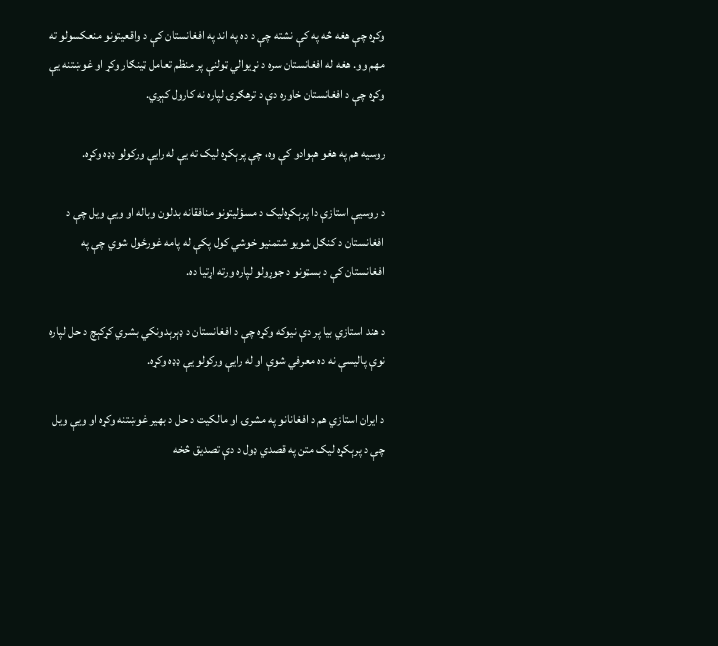وکړه چې هغه څه په کې نشته چې د ده په اند په افغانستان کې د واقعیتونو منعکسولو ته مهم وو. هغه له افغانستان سره د نړیوالي ټولنې پر منظم تعامل ټینګار وکړ او غوښتنه یې وکړه چې د افغانستان خاوره دې د ترهګرۍ لپاره نه کارول کېږي.

روسیه هم په هغو هېوادو کې وه، چې پرېکړه لیک ته یې له رایې ورکولو ډډه وکړه.

د روسیې استازې دا پرېکړه‌لیک د مسؤلیتونو منافقانه بدلون وباله او ویې ویل چې د افغانستان د کنګل شویو شتمنیو خوشي کول پکې له پامه غورځول شوي چې په افغانستان کې د بسټونو د جوړولو لپاره ورته اړتیا ده.

د هند استازي بیا پر دې نیوکه وکړه چې د افغانستان د ډېرېدونکي بشري کړکېچ د حل لپاره نوې پالیسې نه ده معرفي شوې او له رایې ورکولو یې ډډه وکړه.

د ایران استازي هم د افغانانو په مشرۍ او مالکیت د حل د بهیر غوښتنه وکړه او ویې ویل چې د پرېکړه لیک متن په قصدي ډول د دې تصدیق څخه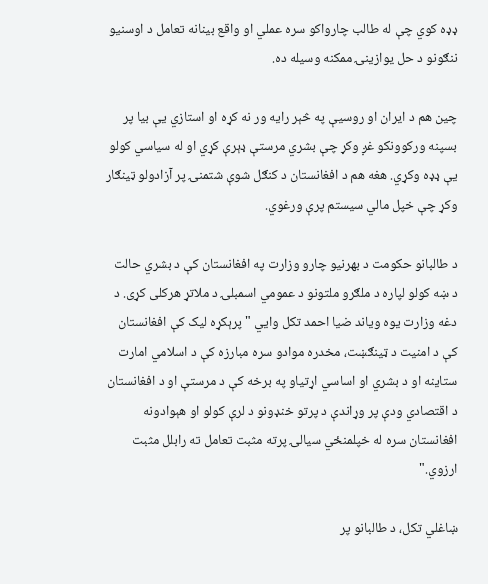ډډه کوي چې له طالب چارواکو سره عملي او واقع بینانه تعامل د اوسنیو ننګونو د حل یوازینۍ ممکنه وسیله ده.

چین هم د ایران او روسیې په څېر رایه ور نه کړه او استازي یې بیا پر بسپنه ورکوونکو غږ وکړ چې بشري مرستې ډېرې کړي او له سیاسي کولو یې ډډه وکړي. هغه هم د افغانستان د کنګل شوې شتمنۍ پر آزادولو ټینګار وکړ چې خپل مالي سیستم پرې ورغوي.

د طالبانو حکومت د بهرنیو چارو وزارت په افغانستان کې د بشري حالت د ښه کولو لپاره د ملګرو ملتونو د عمومي اسمبلۍ د ملاتړ هرکلی کړی. د دغه وزارت یوه ویاند ضیا احمد تکل وايي " پرېکړه لیک کې افغانستان کې د امنیت د ټینګښت، مخدره موادو سره مبارزه کې د اسلامي امارت ستاینه او د بشري او اساسي اړتیاو په برخه کې د مرستې او د افغانستان د اقتصادي ودې پر وړاندې د پرتو خنډونو د لرې کولو او هېوادونه افغانستان سره له خپلمنځي سیالۍ پرته مثبت تعامل ته رابلل مثبت ارزوي."

ښاغلي تکل، د طالبانو پر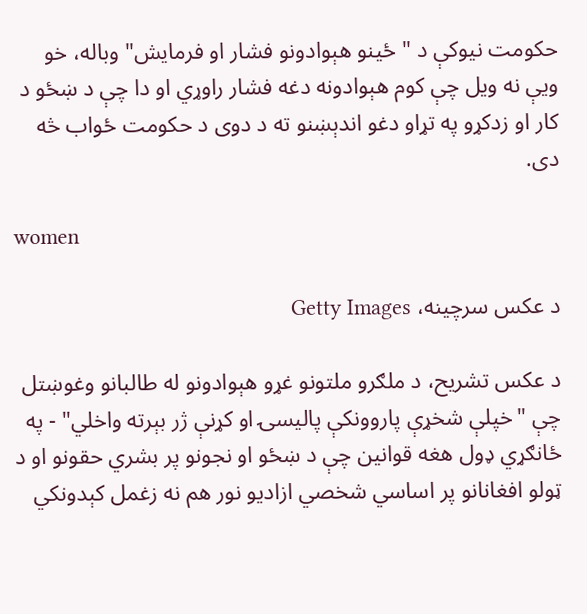حکومت نیوکې د " ځينو هېوادونو فشار او فرمایش" وباله، خو ویې نه ویل چې کوم هېوادونه دغه فشار راوړي او دا چې د ښځو د کار او زدکړو په تړاو دغو اندېښنو ته د دوی د حکومت ځواب څه دی.

women

د عکس سرچینه، Getty Images

د عکس تشریح، د ملګرو ملتونو غړو هېوادونو له طالبانو وغوښتل چې "خپلې شخړې پاروونکې پالیسۍ او کړنې ژر بېرته واخلي" - په ځانګړي ډول هغه قوانین چې د ښځو او نجونو پر بشري حقونو او د ټولو افغانانو پر اساسي شخصي ازادیو نور هم نه زغمل کېدونکي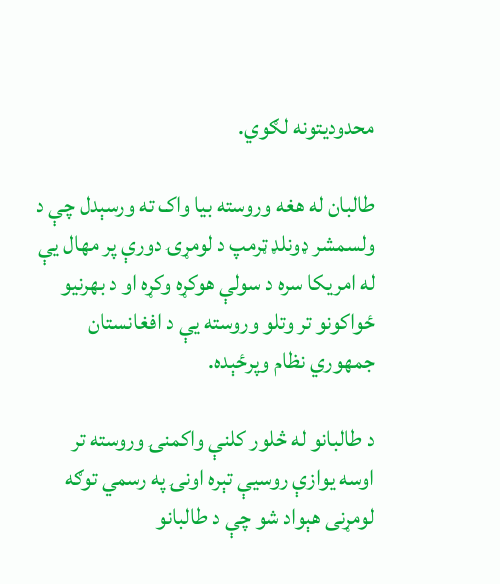محدودیتونه لګوي.

طالبان له هغه وروسته بیا واک ته ورسېدل چې د ولسمشر ډونلډ ټرمپ د لومړۍ دورې پر مهال یې له امریکا سره د سولې هوکړه وکړه او د بهرنیو ځواکونو تر وتلو وروسته یې د افغانستان جمهوري نظام وپرځېده.

د طالبانو له څلور کلنې واکمنۍ وروسته تر اوسه یوازې روسیې تېره اونۍ په رسمي توګه لومړنی هېواد شو چې د طالبانو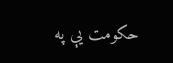حکومت یې په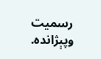رسمیت وپېژانده.